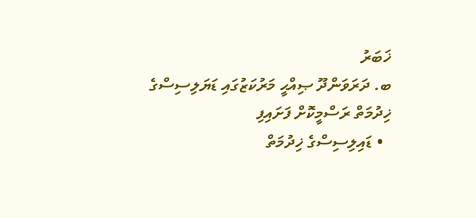ޚަބަރު
ބ. ދަރަވަންދޫ ޞިއްޙީ މަރުކަޒުގައި ޑަޔަލިސިސްގެ ޚިދުމަތް ރަސްމީކޮށް ފަށައިފި
  • ޑައިލިސިސްގެ ޚިދުމަތް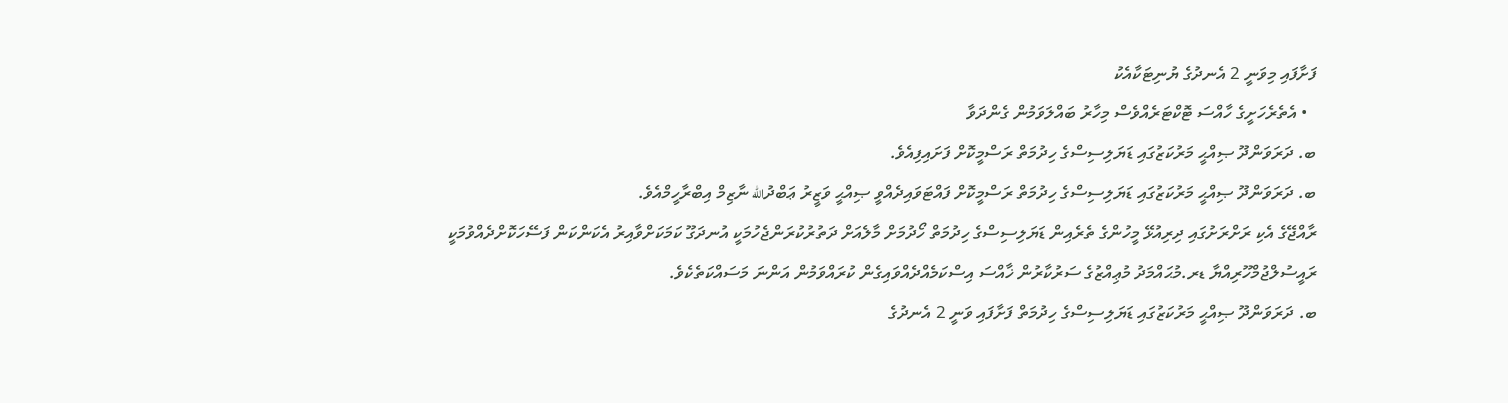ފަށާފައި މިވަނީ 2 އެނދުގެ ޔުނިޓަކާއެކު
  • އެތެރެހަށީގެ ހާއްސަ ޓޮކްޓަރެއްވެސް މިހާރު ބައްލަވަމުން ގެންދަވާ
ބ. ދަރަވަންދޫ ޞިއްޙީ މަރުކަޒުގައި ޑަޔަލިސިސްގެ ހިދުމަތް ރަސްމީކޮށް ފަށައިފިއެވެ.
ބ. ދަރަވަންދޫ ޞިއްޙީ މަރުކަޒުގައި ޑަޔަލިސިސްގެ ހިދުމަތް ރަސްމީކޮށް ފައްޓަވައިދެއްވީ ޞިއްޙީ ވަޒީރު ޢަބްދުالله ނާޒިމް އިބްރާހީމްއެވެ.
ރާއްޖޭގެ އެކި ރަށްރަށުގައި ދިރިއުޅޭ މީހުންގެ ތެރެއިން ޑަޔަލިސިސްގެ ހިދުމަތް ހޯދުމަށް މާލެއަށް ދަތުރުކުރަންޖެހުމަކީ އުނދަގޫ ކަމަކަށްވާއިރު އެކަންކަން ފަސޭހަކޮށްދެއްވުމަކީ ރައީސުލްޖުމްހޫރިއްޔާ ޑރ.މުޙައްމަދު މުޢިއްޒުގެ ސަރުކާރުން ޚާއްސަ އިސްކަމެއްދެއްވައިގެން ކުރައްވަމުން އަންނަ މަސައްކަތެކެވެ.
ބ. ދަރަވަންދޫ ޞިއްޙީ މަރުކަޒުގައި ޑަޔަލިސިސްގެ ހިދުމަތް ފަށާފައި ވަނީ 2 އެނދުގެ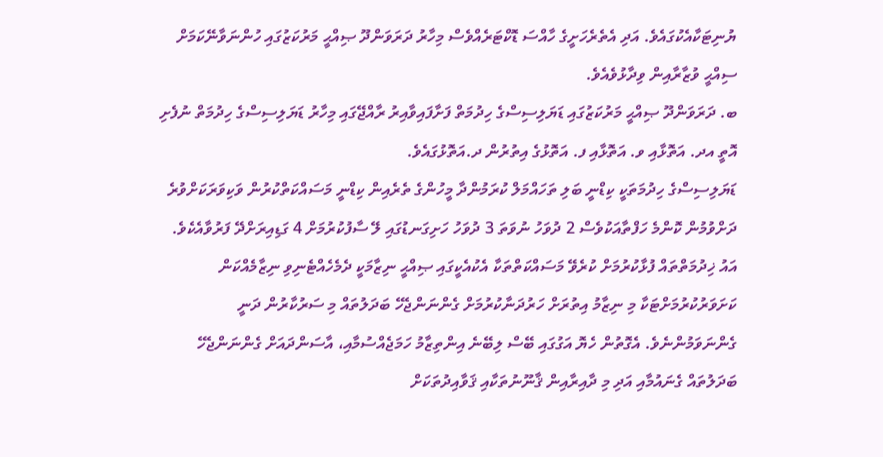ޔުނިޓަކާއެކުގައެވެ. އަދި އެތެރެހަށީގެ ހާއްސަ ޑޮކްޓަރެއްވެސް މިހާރު ދަރަވަންދޫ ޞިއްޙީ މަރުކަޒުގައި ހުންނަވާނޭކަމަށް ސިއްޙީ ވުޒާރާއިން ވިދާޅުވެއެވެ.
ބ. ދަރަވަންދޫ ޞިއްޙީ މަރުކަޒުގައި ޑަޔަލިސިސްގެ ހިދުމަތް ފަށާފައިވާއިރު ރާއްޖޭގައި މިހާރު ޑަޔަލިސިސްގެ ހިދުމަތް ނުފެށި އޮތީ އދ. އަތޮޅާއި ވ. އަތޮޅާއި ފ. އަތޮޅުގެ އިތުރުން ދ.އަތޮޅުގައެވެ.
ޑަޔަލިސިސްގެ ހިދުމަތަކީ ކިޑްނީ ބަލި ތަހައްމަލް ކުރަމުންދާ މީހުންގެ ތެރެއިން ކިޑްނީ މަސައްކަތްކުރުން ވަކިވަރަކަށްވުރެ ދަށްވުމުން ކޮންމެ ހަފްތާއަކުވެސް 2 ދުވަހު ނުވަތަ 3 ދުވަހު ހަށިގަނޑުގައި ލޭ ސާފުކުރުމަށް 4 ގަޑިއިރަށްދޭ ފަރުވާއެކެވެ.
އައު ޚިދުމަތްތައް ފުޅާކުރުމަށް ކުރެވޭ މަސައްކަތްތަކާ އެކުއެކީގައި ޞިއްޙީ ނިޒާމަކީ ދެމެހެއްޓެނިވި ނިޒާމެއްކަން ކަށަވަރުކުރުމަށްޓަކާ މި ނިޒާމު އިތުރަށް ހަރުދަނާކުރުމަށް ގެންނަންޖެހޭ ބަދަލުތައް މި ސަރުކާރުން ދަނީ ގެންނަވަމުންނެވެ. އެގޮތުން ހެޔޮ އަގުގައި ބޭސް ލިބޭނެ އިންތިޒާމު ހަމަޖެއްސުމާއި، އާސަންދައަށް ގެންނަންޖެހޭ ބަދަލުތައް ގެނައުމާއި އަދި މި ދާއިރާއިން ޤާނޫނުތަކާއި ޤަވާއިދުތަކަށް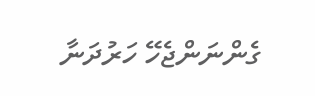ގެންނަންޖެހޭ ހަރުދަނާ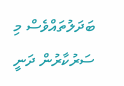ބަދަލުތައްވެސް މި ސަރުކާރުން ދަނީ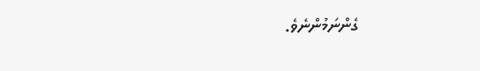ގެންނަމުންނެވެ.